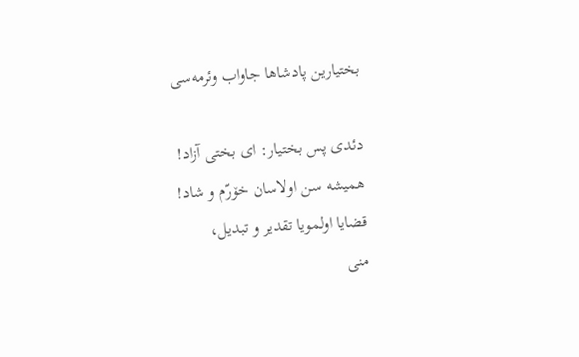بختیارین پادشاها جاواب وئرمه‌سی

دئدی پس بختیار: ای بختی آزاد!
همیشه سن اولاسان خۆرّم و شاد!
قضایا اولمویا تقدیر و تبدیل،
منی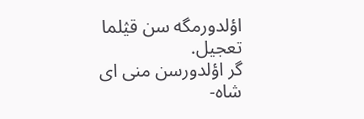اؤلدورمگه سن قؽلما تعجیل.
گر اؤلدورسن منی ای شاه-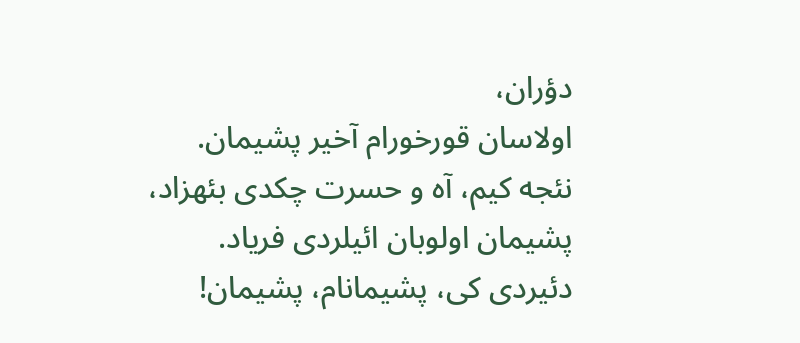دؤران،
اولاسان قورخورام آخیر پشیمان.
نئجه کیم، آه و حسرت چکدی بئهزاد،
پشیمان اولوبان ائیلردی فریاد.
دئیردی کی، پشیمانام، پشیمان!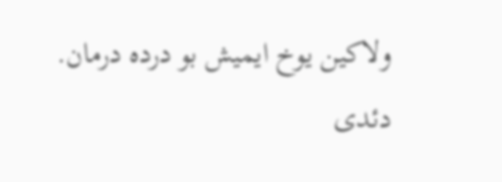ولاکین یوخ ایمیش بو درده درمان.
دئدی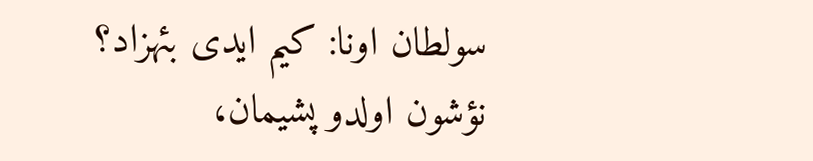سولطان اونا: کیم ایدی بئهزاد؟
نؤشون اولدو پشیمان،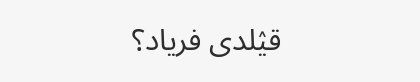قؽلدی فریاد؟